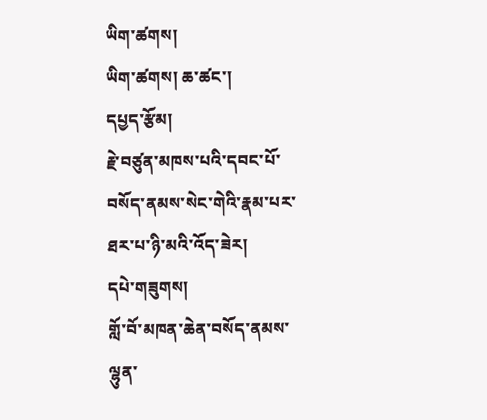ཡིག་ཚགས།
ཡིག་ཚགས། ཆ་ཚང་།
དཔྱད་རྩོམ།
རྗེ་བཙུན་མཁས་པའི་དབང་པོ་བསོད་ནམས་སེང་གེའི་རྣམ་པར་ཐར་པ་ཉི་མའི་འོད་ཟེར།
དཔེ་གཟུགས།
གློ་བོ་མཁན་ཆེན་བསོད་ནམས་ལྷུན་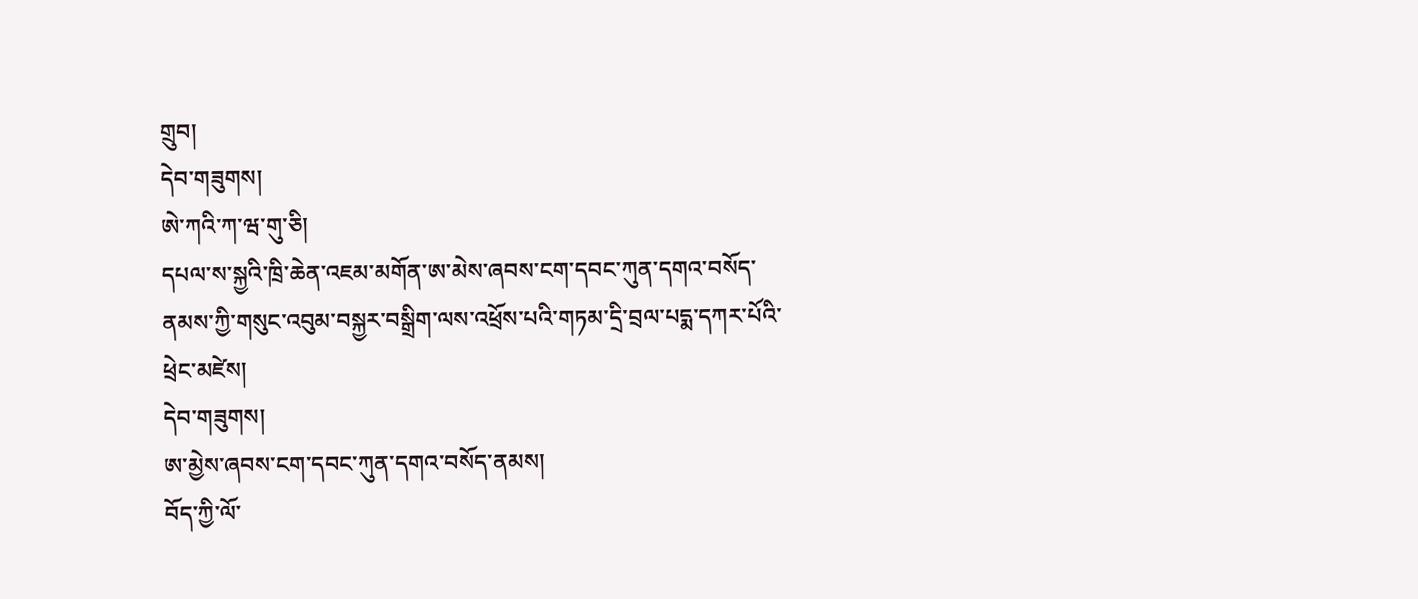གྲུབ།
དེབ་གཟུགས།
ཨེ་ཀའི་ཀ་ཝ་གུ་ཅི།
དཔལ་ས་སྐྱའི་ཁྲི་ཆེན་འཇམ་མགོན་ཨ་མེས་ཞབས་ངག་དབང་ཀུན་དགའ་བསོད་ནམས་ཀྱི་གསུང་འབུམ་བསྐྱར་བསྒྲིག་ལས་འཕྲོས་པའི་གཏམ་དྲི་བྲལ་པདྨ་དཀར་པོའི་ཕྲེང་མཛེས།
དེབ་གཟུགས།
ཨ་མྱེས་ཞབས་ངག་དབང་ཀུན་དགའ་བསོད་ནམས།
བོད་ཀྱི་ལོ་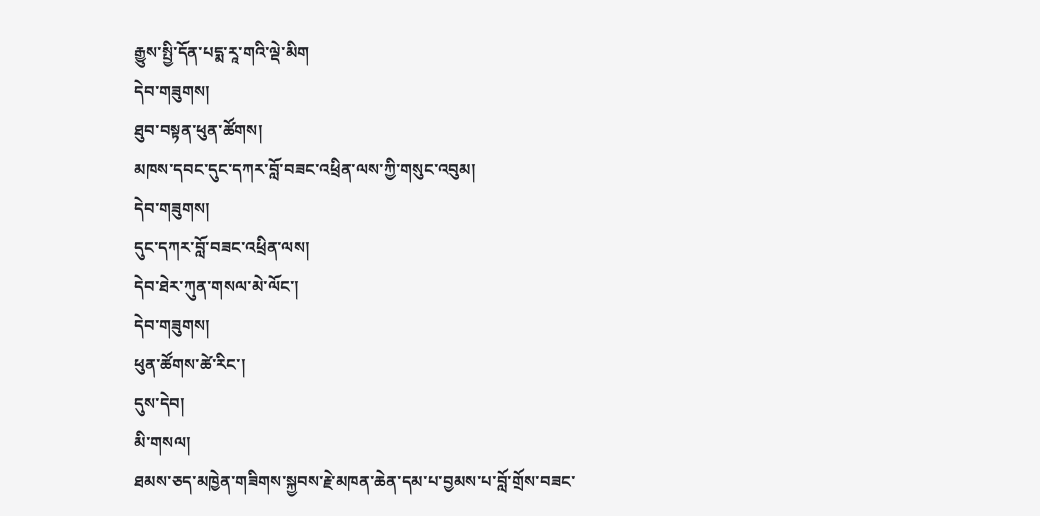རྒྱུས་སྤྱི་དོན་པདྨ་རཱ་གའི་ལྡེ་མིག
དེབ་གཟུགས།
ཐུབ་བསྟན་ཕུན་ཚོགས།
མཁས་དབང་དུང་དཀར་བློ་བཟང་འཕྲིན་ལས་ཀྱི་གསུང་འབུམ།
དེབ་གཟུགས།
དུང་དཀར་བློ་བཟང་འཕྲིན་ལས།
དེབ་ཐེར་ཀུན་གསལ་མེ་ལོང་།
དེབ་གཟུགས།
ཕུན་ཚོགས་ཚེ་རིང་།
དུས་དེབ།
མི་གསལ།
ཐམས་ཅད་མཁྱེན་གཟིགས་སྐྱབས་རྗེ་མཁན་ཆེན་དམ་པ་བྱམས་པ་བློ་གྲོས་བཟང་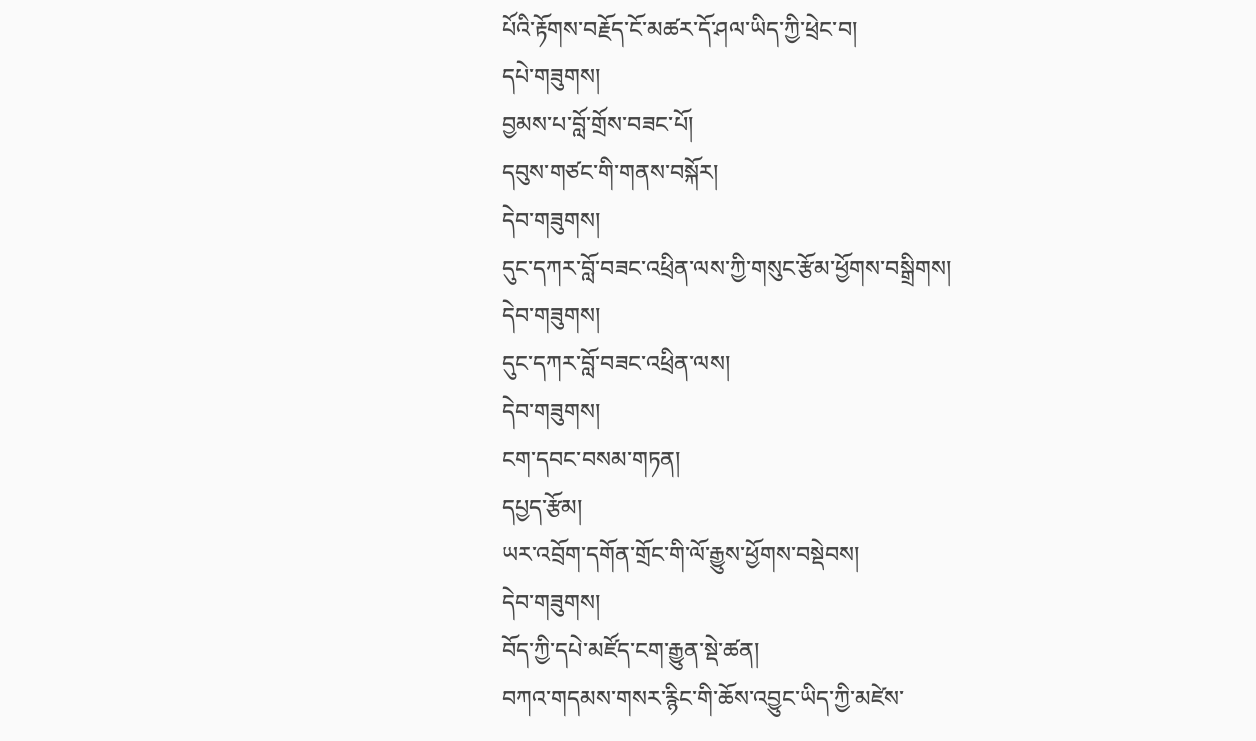པོའི་རྟོགས་བརྗོད་ངོ་མཚར་དོ་ཤལ་ཡིད་ཀྱི་ཕྲེང་བ།
དཔེ་གཟུགས།
བྱམས་པ་བློ་གྲོས་བཟང་པོ།
དབུས་གཙང་གི་གནས་བསྐོར།
དེབ་གཟུགས།
དུང་དཀར་བློ་བཟང་འཕྲིན་ལས་ཀྱི་གསུང་རྩོམ་ཕྱོགས་བསྒྲིགས།
དེབ་གཟུགས།
དུང་དཀར་བློ་བཟང་འཕྲིན་ལས།
དེབ་གཟུགས།
ངག་དབང་བསམ་གཏན།
དཔྱད་རྩོམ།
ཡར་འབྲོག་དགོན་གྲོང་གི་ལོ་རྒྱུས་ཕྱོགས་བསྡེབས།
དེབ་གཟུགས།
བོད་ཀྱི་དཔེ་མཛོད་ངག་རྒྱུན་སྡེ་ཚན།
བཀའ་གདམས་གསར་རྙིང་གི་ཆོས་འབྱུང་ཡིད་ཀྱི་མཛེས་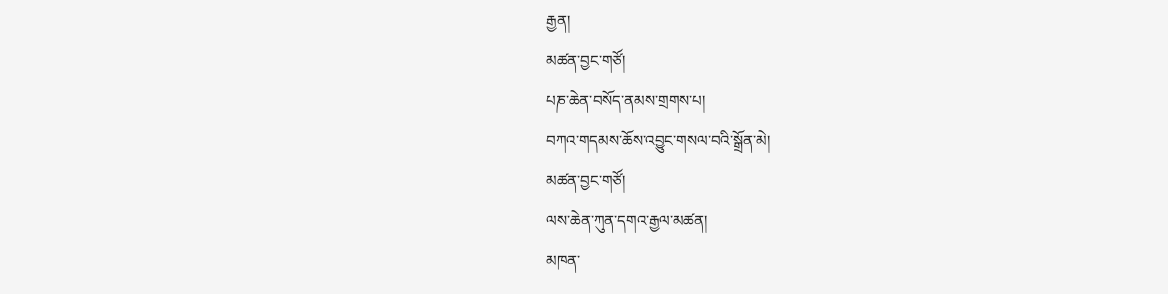རྒྱན།
མཚན་བྱང་གཙོ།
པཎ་ཆེན་བསོད་ནམས་གྲགས་པ།
བཀའ་གདམས་ཆོས་འབྱུང་གསལ་བའི་སྒྲོན་མེ།
མཚན་བྱང་གཙོ།
ལས་ཆེན་ཀུན་དགའ་རྒྱལ་མཚན།
མཁན་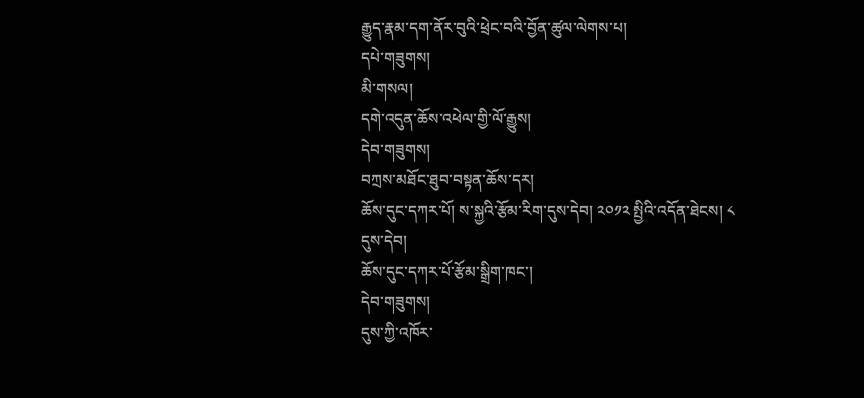རྒྱུད་རྣམ་དག་ནོར་བུའི་ཕྲེང་བའི་བྱོན་ཚུལ་ལེགས་པ།
དཔེ་གཟུགས།
མི་གསལ།
དགེ་འདུན་ཆོས་འཕེལ་གྱི་ལོ་རྒྱུས།
དེབ་གཟུགས།
བཀྲས་མཐོང་ཐུབ་བསྟན་ཆོས་དར།
ཆོས་དུང་དཀར་པོ། ས་སྐྱའི་རྩོམ་རིག་དུས་དེབ། ༢༠༡༢ སྤྱིའི་འདོན་ཐེངས། ༨
དུས་དེབ།
ཆོས་དུང་དཀར་པོ་རྩོམ་སྒྲིག་ཁང་།
དེབ་གཟུགས།
དུས་ཀྱི་འཁོར་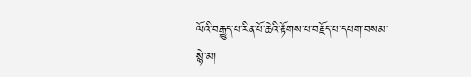ལོའི་བརྒྱུད་པ་རིན་པོ་ཆེའི་རྟོགས་པ་བརྗོད་པ་དཔག་བསམ་སྙེ་མ།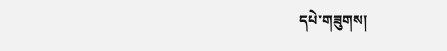དཔེ་གཟུགས།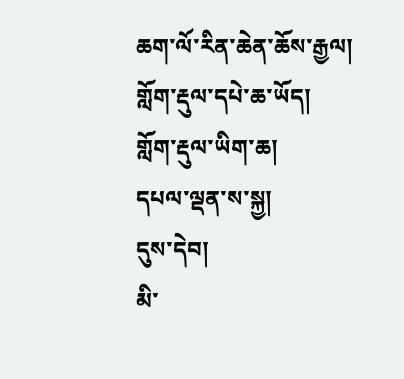ཆག་ལོ་རིན་ཆེན་ཆོས་རྒྱལ།
གློག་རྡུལ་དཔེ་ཆ་ཡོད།
གློག་རྡུལ་ཡིག་ཆ།
དཔལ་ལྡན་ས་སྐྱ།
དུས་དེབ།
མི་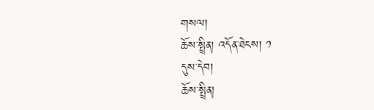གསལ།
ཆོས་སྤྲིན། འདོན་ཐེངས། ༡
དུས་དེབ།
ཆོས་སྤྲིན།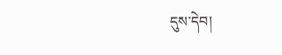དུས་དེབ།